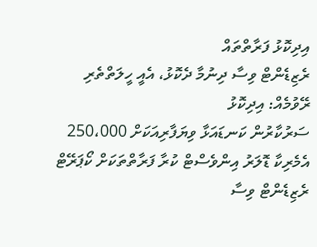އިދިކޮޅު ފަރާތްތައް
ރެޒިޑެންޓް ވިސާ ދިނުމާ ދެކޮޅު، އެއީ ހީލަތްތެރި ރޭވުމެއް: އިދިކޮޅު
ސަރުކާރުން ކަނޑައަޅާ ވިޔަފާރިއަކަށް 250،000 އެމެރިކާ ޑޮލަރު އިންވެސްޓް ކުރާ ފަރާތްތަކަށް ކޯޕަރޭޓް ރެޒިޑެންޓް ވިސާ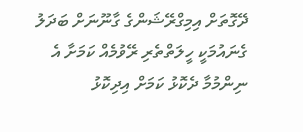ދޭގޮތަށް އިމިގްރޭޝަންގެ ގާނޫނަށް ބަދަލު ގެނައުމަކީ ހީލަތްތެރި ރޭވުމެއް ކަމަށާ އެ ނިންމުމާ ދެކޮޅު ކަމަށް އިދިކޮޅު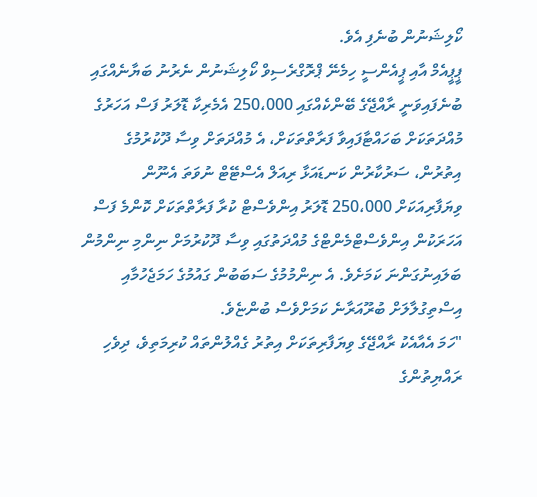ކޯލިޝަނުން ބުނެފި އެވެ.
ޕީޕީއެމް އާއި ޕީއެންސީ ހިމެނޭ ޕްރޮގްރެސިވް ކޯލިޝަނުން ނެރުނު ބަޔާނެއްގައި ބުނެފައިވަނީ ރާއްޖޭގެ ބޭންކެއްގައި 250،000 އެމެރިކާ ޑޮލަރު ފަސް އަހަރުގެ މުއްދަތަކަށް ބަހައްޓާފައިވާ ފަރާތްތަކަށް، އެ މުއްދަތަށް ވިސާ ދޫކުރުމުގެ އިތުރުން، ސަރުކާރުން ކަނޑައަޅާ ރިއަލް އެސްޓޭޓް ނުވަތަ އެނޫން ވިޔަފާރިއަކަށް 250،000 ޑޮލަރު އިންވެސްޓް ކުރާ ފަރާތްތަކަށް ކޮންމެ ފަސް އަހަރަކުން އިންވެސްޓްމެންޓްގެ މުއްދަތުގައި ވިސާ ދޫކުރުމަށް ނިންމި ނިންމުން ބަލައިނުގަންނަ ކަމަށެވެ. އެ ނިންމުމުގެ ސަބަބުން ގައުމުގެ ހަމަޖެހުމާއި އިސްތިގުލާލަށް ބުރޫއަރާނެ ކަމަށްވެސް ބުންޏެވެ.
"ހަމަ އެއާއެކު ރާއްޖޭގެ ވިޔަފާރިތަކަށް އިތުރު ގެއްލުންތައް ކުރިމަތިވެ، ދިވެހި ރައްޔިތުންގެ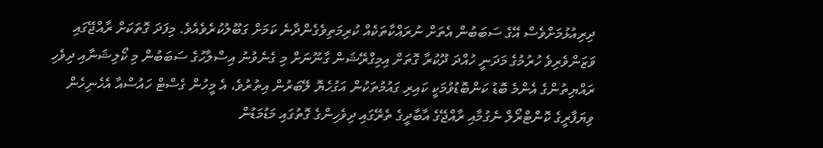ދިރިއުޅުމަށްވެސް އޭގެ ސަބަބުން އެތަށް ނުރައްކާތަކެއް ކުރިމަތިވެގެންދާނެ ކަމަށް ގަބޫލުކުރެވެއެވެ. މިފަދަ ގޮތަކަށް ރާއްޖޭގައި ވަޒަންވެރިވެ ހުރުމުގެ މަދަނީ ހުއްދަ ދޫކުރާ ގޮތަށް އިމިގްރޭޝަން ގާނޫނަށް މި ގެނެވުނު އިސްލާހުގެ ސަބަބުން މި ކޯލިޝަނާއި ދިވެހި ރައްޔިތުންގެ އެންމެ ބޮޑު ކަންބޮޑުވުމަކީ ކައިރި ގައުމުތަކުން އަގުހެޔޮ ލޭބަރުން އިތުރުވެ، އެ މީހުން ގެސްޓް ހައުސްއާ އެހެނިހެން ވިޔަފާރީގެ ކޮންޓްރޯލް ނެގުމާއި ރާއްޖޭގެ އާބާދީގެ ތެރޭގައި ދިވެހިންގެ ގޮތުގައި މަޑުމަޑުން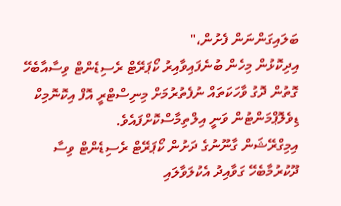ބަލައިގަންނަން ފެށުން،"
އިދިކޮޅުން މިހެން ބުނެފައިވާއިރު ކޯޕަރޭޓް ރެސިޑެންޓް ވިސާއާބެހޭ ގޮތުން ދޮގު ވާހަކަތައް ނުފެތުރުމަށް މިނިސްޓްރީ އޮފް އިކޮނޮމިކް ޑިވެލޮޕްމަންޓުން ވަނީ އިލްތިމާސްކޮށްފައެވެ.
އިމިގްރޭޝަން ގާނޫނުގެ ދަށުން ކޯޕަރޭޓް ރެސިޑެންޓް ވިސާ ދޫކުރުމާބެހޭ ގަވާއިދު އެކުލަވާލައި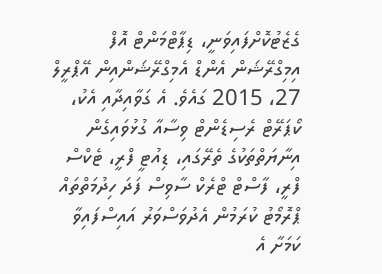ގެޒެޓުކޮށްފައިވަނީ، ޑިޕާޓްމަންޓް އޮފް އިމިގްރޭޝަން އެންޑް އެމިގްރޭޝަންއިން އޭޕްރީލް 27، 2015 ގައެވެ. އެ ގަވާއިދާއި އެކު، ކޯޕަރޭޓް ރެސިޑެންޓް ވިސާއާ ގުޅުވައިގެން އިނާޔަތްތަކުގެ ތެރޭގައި، ޑިއުޓީ ފްރީ، ޓެކްސް ފްރީ، ފާސްޓް ޓްރެކް ސާވިސް ފަދަ ހިދުމަތްތައް ޕްރޮމޯޓު ކުރަމުން އެދުވަސްވަރު އައިސްފައިވާ ކަމަށާ އެ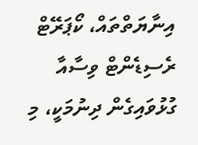އިނާޔަތްތައް، ކޯޕަރޭޓް ރެސިޑެންޓް ވިސާއާ ގުޅުވައިގެން ދިނުމަކީ، މި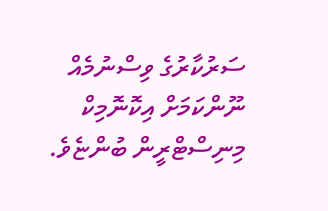ސަރުކާރުގެ ވިސްނުމެއް ނޫންކަމަށް އިކޮނޮމިކް މިނިސްޓްރީން ބުންޏެވެ.